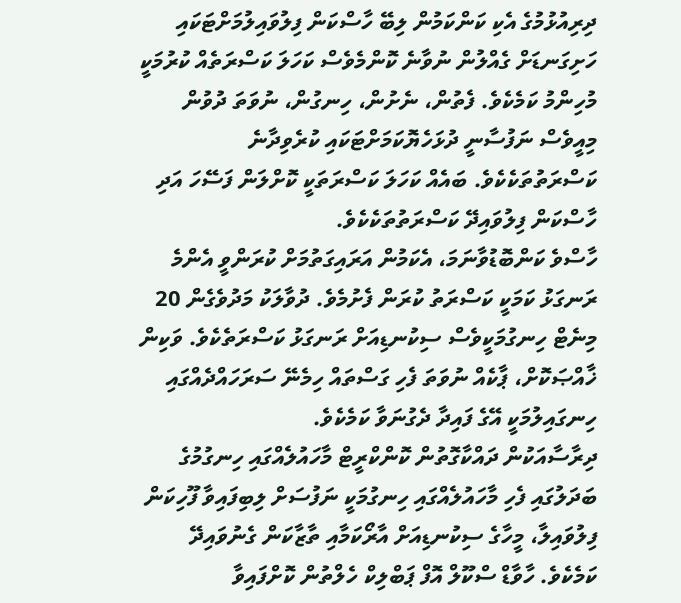ދިރިއުޅުމުގެ އެކި ކަންކަމުން ލިބޭ ހާސްކަން ފިލުވައިލުމަށްޓަކައި ހަށިގަނޑަށް ގެއްލުން ނުވާނެ ކޮންމެވެސް ކަހަލަ ކަސްރަތެއް ކުރުމަކީ މުހިންމު ކަމެކެވެ. ފެތުން، ނެށުން، ހިނގުން، ނުވަތަ ދުވުން މިއީވެސް ނަފުސާނީ ދުޅަހެޔޮކަމަށްޓަކައި ކުރެވިދާނެ ކަސްރަތުތަކެކެވެ. ބައެއް ކަހަލަ ކަސްރަތަކީ ކޮށްލަން ފަސޭހަ އަދި ހާސްކަން ފިލުވައިދޭ ކަސްރަތުތަކެކެވެ.
ހާސްވެ ކަންބޮޑުވާނަމަ، އެކަމުން އަރައިގަތުމަށް ކުރަންވީ އެންމެ ރަނގަޅު ކަމަކީ ކަސްރަތު ކުރަން ފެށުމެވެ. ދުވާލަކު މަދުވެގެން 20 މިނެޓް ހިނގުމަކީވެސް ސިކުނޑިއަށް ރަނގަޅު ކަސްރަތެކެވެ. ވަކިން ޚާއްޞަކޮށް، ޕާކެއް ނުވަތަ ފެހި ގަސްތައް ހިމެނޭ ސަރަހައްދެއްގައި ހިނގައިލުމަކީ އޭގެ ފައިދާ ދެގުނަވާ ކަމެކެވެ.
ދިރާސާއަކުން ދައްކާގޮތުން ކޮންކްރީޓް މާހައުލެއްގައި ހިނގުމުގެ ބަދަލުގައި ފެހި މާހައުލެއްގައި ހިނގުމަކީ ނަފުސަށް ލިބިފައިވާ ފޫހިކަން ފިލުވައިލާ، މީހާގެ ސިކުނޑިއަށް އާރޯކަމާއި ތާޒާކަން ގެނުވައިދޭ ކަމެކެވެ. ހާވާޑް ސްކޫލް އޮފް ޕަބްލިކް ހެލްތުން ކޮށްފައިވާ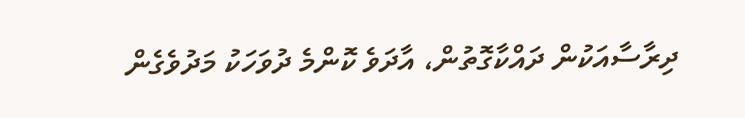ދިރާސާއަކުން ދައްކާގޮތުން، އާދަވެ ކޮންމެ ދުވަހަކު މަދުވެގެން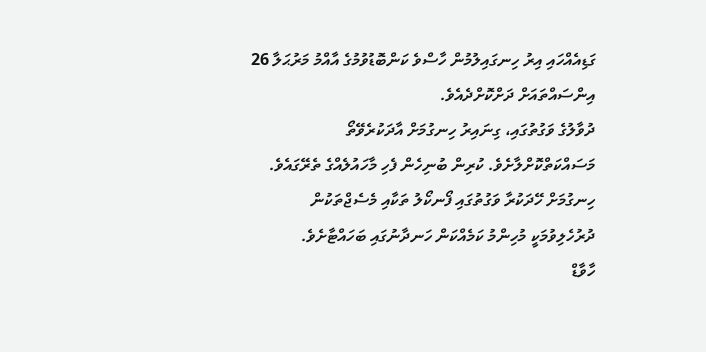ގަޑިއެއްހައި އިރު ހިނގައިލުމުން ހާސްވެ ކަންބޮޑުވުމުގެ އާއްމު މަރުޙަލާ 26 އިންސައްތައަށް ދަށްކޮށްދެއެވެ.
ދުވާލުގެ ވަގުތުގައި، ގިނައިރު ހިނގުމަށް އާދަކުރެވޭތޯ މަސައްކަތްކޮށްލާށެވެ. ކުރިން ބުނިހެން ފެހި މާހައުލެއްގެ ތެރޭގައެވެ. ހިނގުމަށް ހޭދަކުރާ ވަގުތުގައި ފޯނކޯލު ތަކާއި މެސެޖްތަކުން ދުރުހެލިވުމަކީ މުހިންމު ކަމެއްކަން ހަނދާނުގައި ބަހައްޓާށެވެ.
ހާވާޑް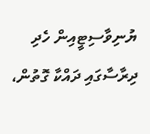ޔުނިވާސިޓީއިން ހެދި ދިރާސާގައި ދައްކާ ގޮތުން،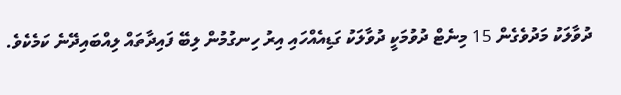ދުވާލަކު މަދުވެގެން 15 މިނެޓް ދުވުމަކީ ދުވާލަކު ގަޑިއެއްހައި އިރު ހިނގުމުން ލިބޭ ފައިދާތައް ލިއްބައިދޭނެ ކަމެކެވެ.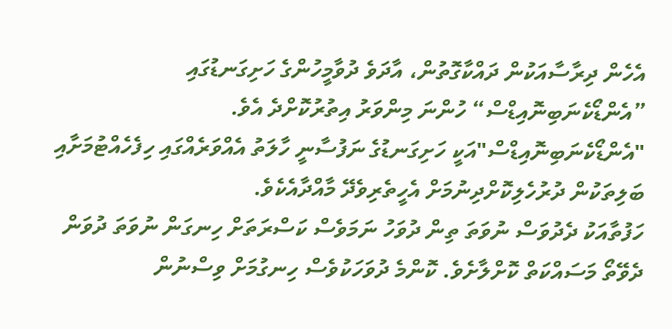އެހެން ދިރާސާއަކުން ދައްކާގޮތުން، އާދަވެ ދުވާމީހުންގެ ހަށިގަނޑުގައި ”އެންޑޯކެނަބިނޮއިޑްސް“ ހުންނަ މިންވަރު އިތުރުކޮށްދެ އެވެ. "އެންޑޯކެނަބިނޮއިޑްސް"އަކީ ހަށިގަނޑުގެ ނަފުސާނީ ހާލަތު އެއްވަރެއްގައި ހިފެހެއްޓުމަށާއި ބަލިތަކުން ދުރުހެލިކޮށްދިނުމަށް އެހީތެރިވެދޭ މާއްދާއެކެވެ.
ހަފުތާއަކު ދެދުވަސް ނުވަތަ ތިން ދުވަހު ނަމަވެސް ކަސްރަތަށް ހިނގަން ނުވަތަ ދުވަން ދެވޭތޯ މަސައްކަތް ކޮށްލާށެވެ. ކޮންމެ ދުވަހަކުވެސް ހިނގުމަށް ވިސްނުން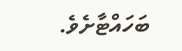ބަހައްޓާށެވެ.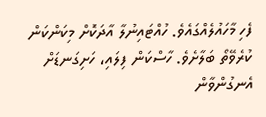ފެހި މާހައުލެއްގައެވެ. ހުއްޓައިނުލާ އާދަކޮށް މިކަންކަން ކުރެވޭތޯ ބަލާށެވެ. ހާސްކަން ފިލައި، ހަށިގަނޑަށް އެނގުންވާން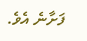ފަށާނެ އެވެ.